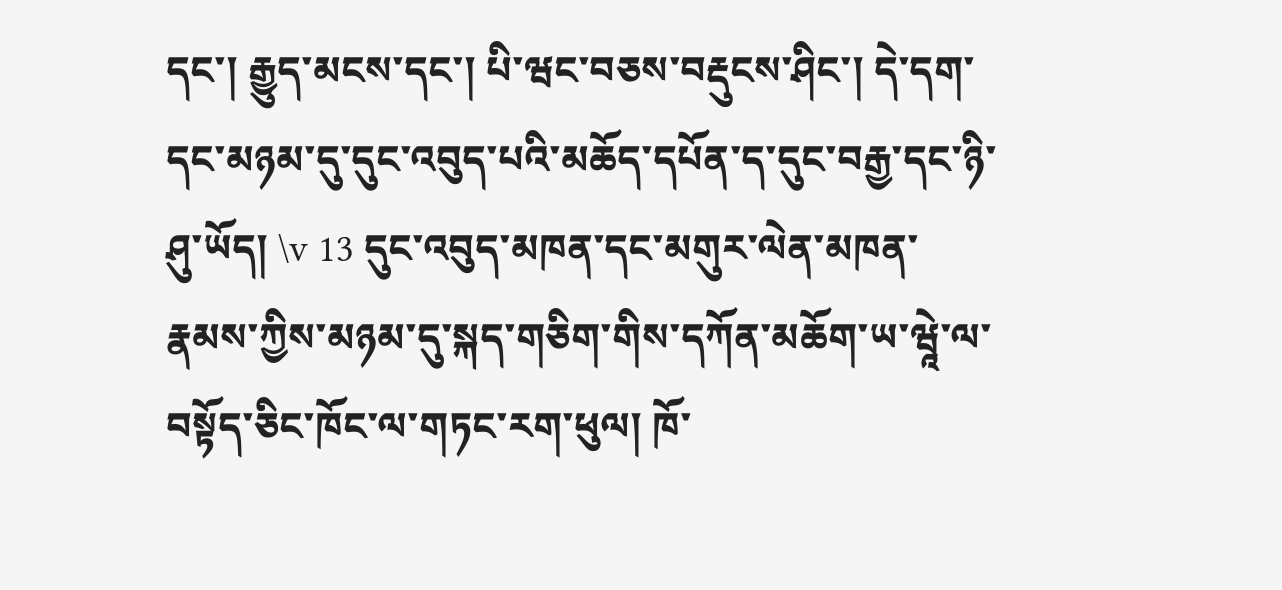དང་། རྒྱུད་མངས་དང་། པི་ཝང་བཅས་བརྡུངས་ཤིང་། དེ་དག་དང་མཉམ་དུ་དུང་འབུད་པའི་མཆོད་དཔོན་ད་དུང་བརྒྱ་དང་ཉི་ཤུ་ཡོད། \v 13 དུང་འབུད་མཁན་དང་མགུར་ལེན་མཁན་རྣམས་ཀྱིས་མཉམ་དུ་སྐད་གཅིག་གིས་དཀོན་མཆོག་ཡ་ཝཱེ་ལ་བསྟོད་ཅིང་ཁོང་ལ་གཏང་རག་ཕུལ། ཁོ་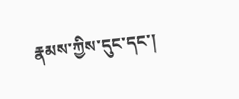རྣམས་ཀྱིས་དུང་དང་།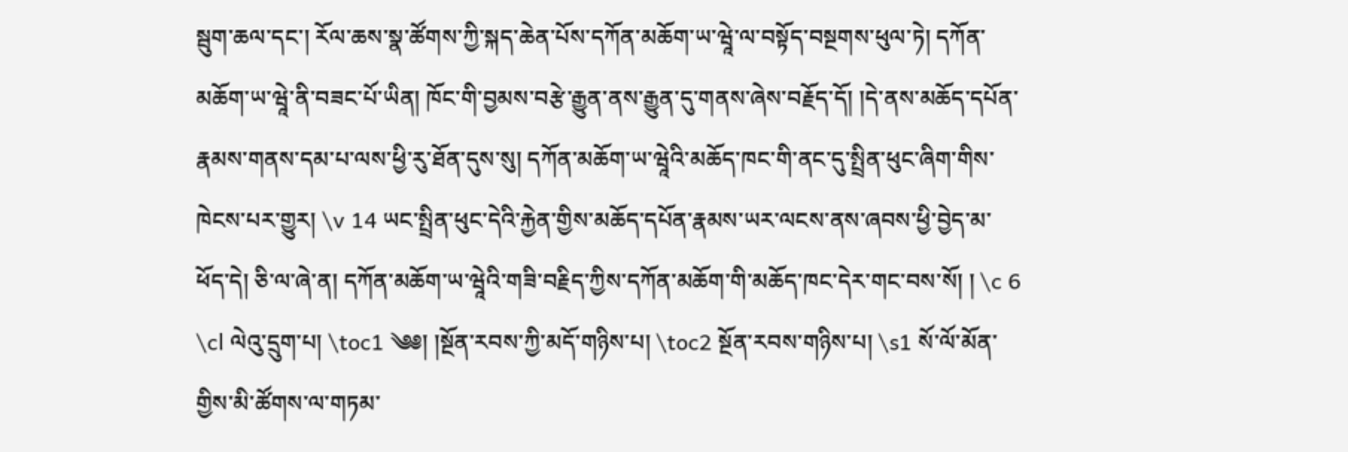སྦུག་ཆལ་དང་། རོལ་ཆས་སྣ་ཚོགས་ཀྱི་སྐད་ཆེན་པོས་དཀོན་མཆོག་ཡ་ཝཱེ་ལ་བསྟོད་བསྔགས་ཕུལ་ཏེ། དཀོན་མཆོག་ཡ་ཝཱེ་ནི་བཟང་པོ་ཡིན། ཁོང་གི་བྱམས་བརྩེ་རྒྱུན་ནས་རྒྱུན་དུ་གནས་ཞེས་བརྗོད་དོ། །དེ་ནས་མཆོད་དཔོན་རྣམས་གནས་དམ་པ་ལས་ཕྱི་རུ་ཐོན་དུས་སུ། དཀོན་མཆོག་ཡ་ཝཱེའི་མཆོད་ཁང་གི་ནང་དུ་སྤྲིན་ཕུང་ཞིག་གིས་ཁེངས་པར་གྱུར། \v 14 ཡང་སྤྲིན་ཕུང་དེའི་རྐྱེན་གྱིས་མཆོད་དཔོན་རྣམས་ཡར་ལངས་ནས་ཞབས་ཕྱི་བྱེད་མ་ཕོད་དེ། ཅི་ལ་ཞེ་ན། དཀོན་མཆོག་ཡ་ཝཱེའི་གཟི་བརྗིད་ཀྱིས་དཀོན་མཆོག་གི་མཆོད་ཁང་དེར་གང་བས་སོ། ། \c 6 \cl ལེའུ་དྲུག་པ། \toc1 ༄༅། །སྔོན་རབས་ཀྱི་མདོ་གཉིས་པ། \toc2 སྔོན་རབས་གཉིས་པ། \s1 སོ་ལོ་མོན་གྱིས་མི་ཚོགས་ལ་གཏམ་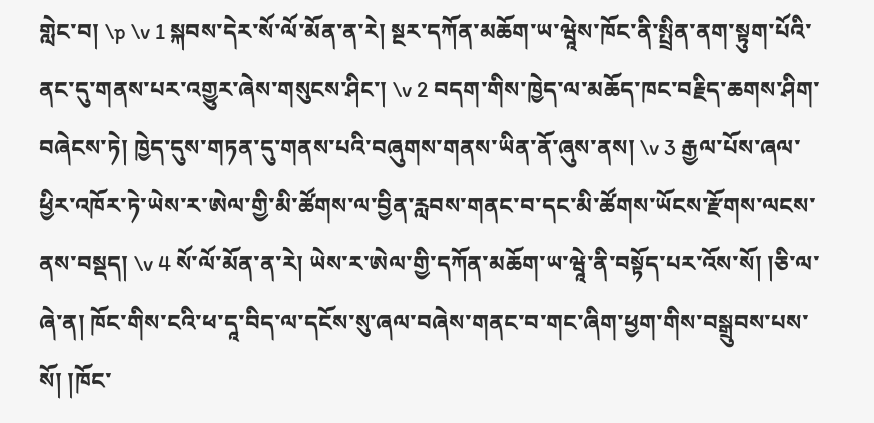གླེང་བ། \p \v 1 སྐབས་དེར་སོ་ལོ་མོན་ན་རེ། སྔར་དཀོན་མཆོག་ཡ་ཝཱེས་ཁོང་ནི་སྤྲིན་ནག་སྟུག་པོའི་ནང་དུ་གནས་པར་འགྱུར་ཞེས་གསུངས་ཤིང་། \v 2 བདག་གིས་ཁྱེད་ལ་མཆོད་ཁང་བརྗིད་ཆགས་ཤིག་བཞེངས་ཏེ། ཁྱེད་དུས་གཏན་དུ་གནས་པའི་བཞུགས་གནས་ཡིན་ནོ་ཞུས་ནས། \v 3 རྒྱལ་པོས་ཞལ་ཕྱིར་འཁོར་ཏེ་ཡེས་ར་ཨེལ་གྱི་མི་ཚོགས་ལ་བྱིན་རླབས་གནང་བ་དང་མི་ཚོགས་ཡོངས་རྫོགས་ལངས་ནས་བསྡད། \v 4 སོ་ལོ་མོན་ན་རེ། ཡེས་ར་ཨེལ་གྱི་དཀོན་མཆོག་ཡ་ཝཱེ་ནི་བསྟོད་པར་འོས་སོ། །ཅི་ལ་ཞེ་ན། ཁོང་གིས་ངའི་ཕ་དཱ་བིད་ལ་དངོས་སུ་ཞལ་བཞེས་གནང་བ་གང་ཞིག་ཕྱག་གིས་བསྒྲུབས་པས་སོ། །ཁོང་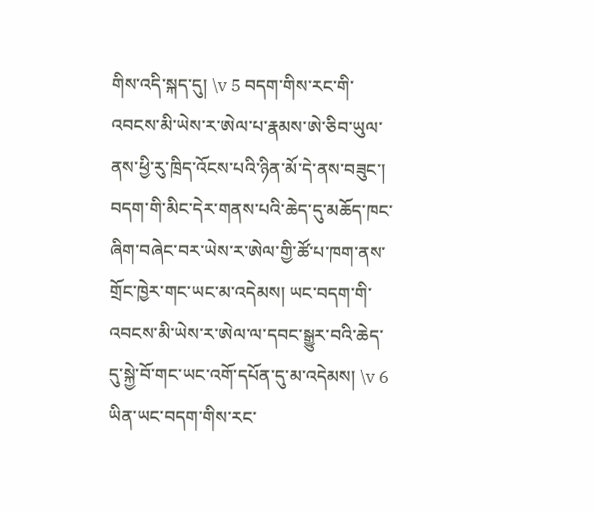གིས་འདི་སྐད་དུ། \v 5 བདག་གིས་རང་གི་འབངས་མི་ཡེས་ར་ཨེལ་པ་རྣམས་ཨེ་ཅིབ་ཡུལ་ནས་ཕྱི་རུ་ཁྲིད་འོངས་པའི་ཉིན་མོ་དེ་ནས་བཟུང་། བདག་གི་མིང་དེར་གནས་པའི་ཆེད་དུ་མཆོད་ཁང་ཞིག་བཞེང་བར་ཡེས་ར་ཨེལ་གྱི་ཚོ་པ་ཁག་ནས་གྲོང་ཁྱེར་གང་ཡང་མ་འདེམས། ཡང་བདག་གི་འབངས་མི་ཡེས་ར་ཨེལ་ལ་དབང་སྒྱུར་བའི་ཆེད་དུ་སྐྱེ་བོ་གང་ཡང་འགོ་དཔོན་དུ་མ་འདེམས། \v 6 ཡིན་ཡང་བདག་གིས་རང་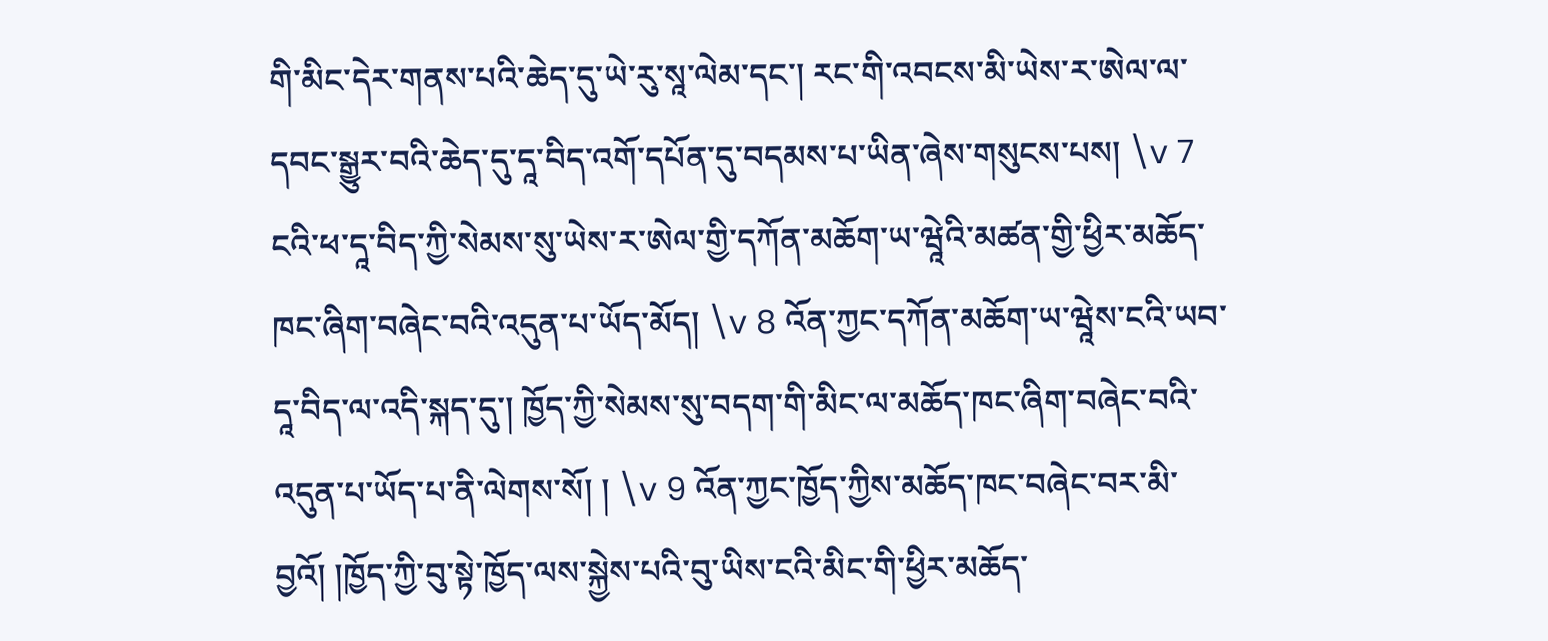གི་མིང་དེར་གནས་པའི་ཆེད་དུ་ཡེ་རུ་སཱ་ལེམ་དང་། རང་གི་འབངས་མི་ཡེས་ར་ཨེལ་ལ་དབང་སྒྱུར་བའི་ཆེད་དུ་དཱ་བིད་འགོ་དཔོན་དུ་བདམས་པ་ཡིན་ཞེས་གསུངས་པས། \v 7 ངའི་ཕ་དཱ་བིད་ཀྱི་སེམས་སུ་ཡེས་ར་ཨེལ་གྱི་དཀོན་མཆོག་ཡ་ཝཱེའི་མཚན་གྱི་ཕྱིར་མཆོད་ཁང་ཞིག་བཞེང་བའི་འདུན་པ་ཡོད་མོད། \v 8 འོན་ཀྱང་དཀོན་མཆོག་ཡ་ཝཱེས་ངའི་ཡབ་དཱ་བིད་ལ་འདི་སྐད་དུ་། ཁྱོད་ཀྱི་སེམས་སུ་བདག་གི་མིང་ལ་མཆོད་ཁང་ཞིག་བཞེང་བའི་འདུན་པ་ཡོད་པ་ནི་ལེགས་སོ། ། \v 9 འོན་ཀྱང་ཁྱོད་ཀྱིས་མཆོད་ཁང་བཞེང་བར་མི་བྱའོ། །ཁྱོད་ཀྱི་བུ་སྟེ་ཁྱོད་ལས་སྐྱེས་པའི་བུ་ཡིས་ངའི་མིང་གི་ཕྱིར་མཆོད་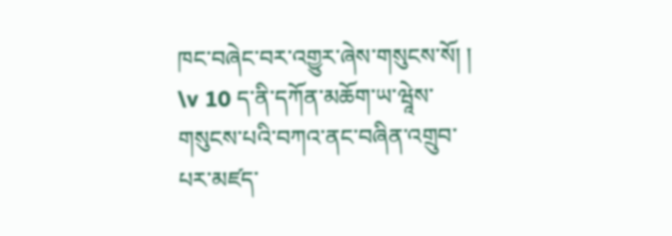ཁང་བཞེང་བར་འགྱུར་ཞེས་གསུངས་སོ། ། \v 10 ད་ནི་དཀོན་མཆོག་ཡ་ཝཱེས་གསུངས་པའི་བཀའ་ནང་བཞིན་འགྲུབ་པར་མཛད་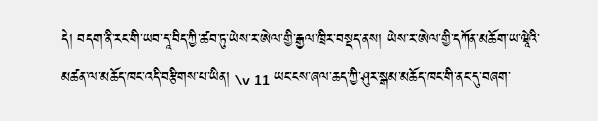དེ། བདག་ནི་རང་གི་ཡབ་དཱ་བིད་ཀྱི་ཚབ་ཏུ་ཡེས་ར་ཨེལ་གྱི་རྒྱལ་ཁྲིར་བསྡད་ནས། ཡེས་ར་ཨེལ་གྱི་དཀོན་མཆོག་ཡ་ཝཱེའི་མཚན་ལ་མཆོད་ཁང་འདི་བརྩིགས་པ་ཡིན། \v 11 ཡང་ངས་ཞལ་ཆད་ཀྱི་ཤུར་སྒམ་མཆོད་ཁང་གི་ནང་དུ་བཞག་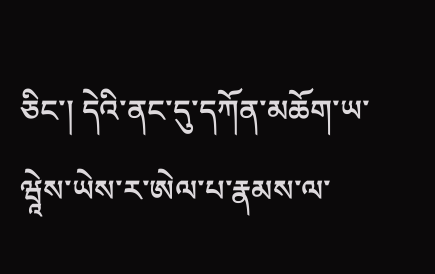ཅིང་། དེའི་ནང་དུ་དཀོན་མཆོག་ཡ་ཝཱེས་ཡེས་ར་ཨེལ་པ་རྣམས་ལ་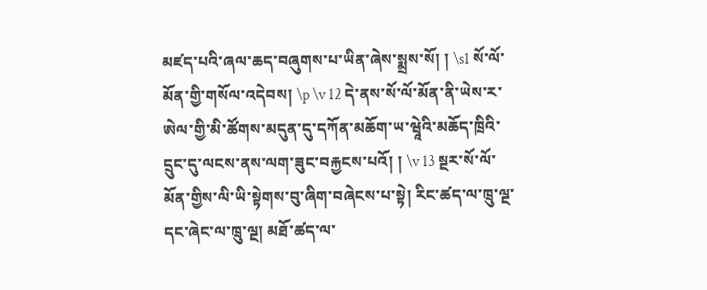མཛད་པའི་ཞལ་ཆད་བཞུགས་པ་ཡིན་ཞེས་སྨྲས་སོ། ། \s1 སོ་ལོ་མོན་གྱི་གསོལ་འདེབས། \p \v 12 དེ་ནས་སོ་ལོ་མོན་ནི་ཡེས་ར་ཨེལ་གྱི་མི་ཚོགས་མདུན་དུ་དཀོན་མཆོག་ཡ་ཝཱེའི་མཆོད་ཁྲིའི་དྲུང་དུ་ལངས་ནས་ལག་ཟུང་བརྐྱངས་པའོ། ། \v 13 སྔར་སོ་ལོ་མོན་གྱིས་ལི་ཡི་སྟེགས་བུ་ཞིག་བཞེངས་པ་སྟེ། རིང་ཚད་ལ་ཁྲུ་ལྔ་དང་ཞེང་ལ་ཁྲུ་ལྔ། མཐོ་ཚད་ལ་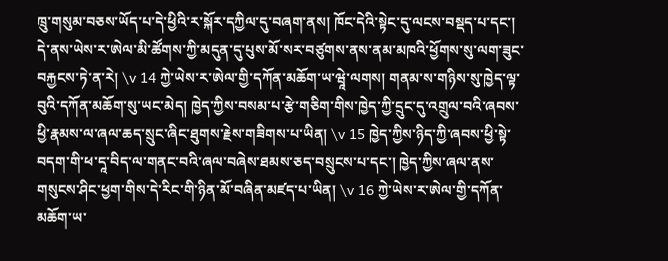ཁྲུ་གསུམ་བཅས་ཡོད་པ་དེ་ཕྱིའི་ར་སྐོར་དཀྱིལ་དུ་བཞག་ནས། ཁོང་དེའི་སྟེང་དུ་ལངས་བསྡད་པ་དང་། དེ་ནས་ཡེས་ར་ཨེལ་མི་ཚོགས་ཀྱི་མདུན་དུ་པུས་མོ་སར་བཙུགས་ནས་ནམ་མཁའི་ཕྱོགས་སུ་ལག་ཟུང་བརྐྱངས་ཏེ་ན་རེ། \v 14 ཀྱེ་ཡེས་ར་ཨེལ་གྱི་དཀོན་མཆོག་ཡ་ཝཱེ་ལགས། གནམ་ས་གཉིས་སུ་ཁྱེད་ལྟ་བུའི་དཀོན་མཆོག་སུ་ཡང་མེད། ཁྱེད་ཀྱིས་བསམ་པ་རྩེ་གཅིག་གིས་ཁྱེད་ཀྱི་དྲུང་དུ་འགྲུལ་བའི་ཞབས་ཕྱི་རྣམས་ལ་ཞལ་ཆད་སྲུང་ཞིང་ཐུགས་རྗེས་གཟིགས་པ་ཡིན། \v 15 ཁྱེད་ཀྱིས་ཉིད་ཀྱི་ཞབས་ཕྱི་སྟེ་བདག་གི་ཕ་དཱ་བིད་ལ་གནང་བའི་ཞལ་བཞེས་ཐམས་ཅད་བསྲུངས་པ་དང་། ཁྱེད་ཀྱིས་ཞལ་ནས་གསུངས་ཤིང་ཕྱག་གིས་དེ་རིང་གི་ཉིན་མོ་བཞིན་མཛད་པ་ཡིན། \v 16 ཀྱེ་ཡེས་ར་ཨེལ་གྱི་དཀོན་མཆོག་ཡ་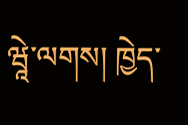ཝཱེ་ལགས། ཁྱེད་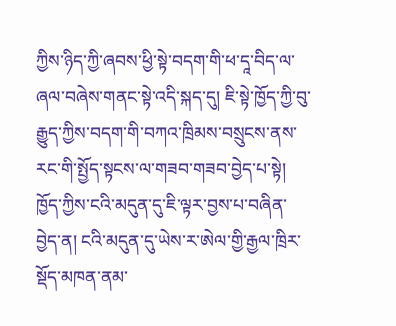ཀྱིས་ཉིད་ཀྱི་ཞབས་ཕྱི་སྟེ་བདག་གི་ཕ་དཱ་བིད་ལ་ཞལ་བཞེས་གནང་སྟེ་འདི་སྐད་དུ། ཇི་སྟེ་ཁྱོད་ཀྱི་བུ་རྒྱུད་ཀྱིས་བདག་གི་བཀའ་ཁྲིམས་བསྲུངས་ནས་རང་གི་སྤྱོད་སྟངས་ལ་གཟབ་གཟབ་བྱེད་པ་སྟེ། ཁྱོད་ཀྱིས་ངའི་མདུན་དུ་ཇི་ལྟར་བྱས་པ་བཞིན་བྱེད་ན། ངའི་མདུན་དུ་ཡེས་ར་ཨེལ་གྱི་རྒྱལ་ཁྲིར་སྡོད་མཁན་ནམ་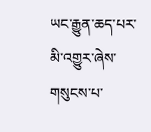ཡང་རྒྱུན་ཆད་པར་མི་འགྱུར་ཞེས་གསུངས་པ་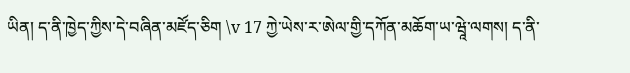ཡིན། ད་ནི་ཁྱེད་ཀྱིས་དེ་བཞིན་མཛོད་ཅིག \v 17 ཀྱེ་ཡེས་ར་ཨེལ་གྱི་དཀོན་མཆོག་ཡ་ཝཱེ་ལགས། ད་ནི་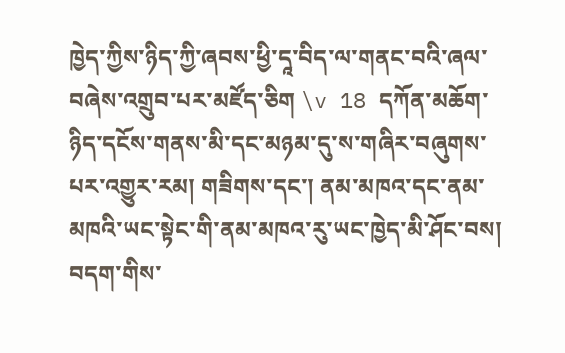ཁྱེད་ཀྱིས་ཉིད་ཀྱི་ཞབས་ཕྱི་དཱ་བིད་ལ་གནང་བའི་ཞལ་བཞེས་འགྲུབ་པར་མཛོད་ཅིག \v 18 དཀོན་མཆོག་ཉིད་དངོས་གནས་མི་དང་མཉམ་དུ་ས་གཞིར་བཞུགས་པར་འགྱུར་རམ། གཟིགས་དང་། ནམ་མཁའ་དང་ནམ་མཁའི་ཡང་སྟེང་གི་ནམ་མཁའ་རུ་ཡང་ཁྱེད་མི་ཤོང་བས། བདག་གིས་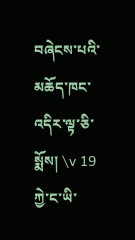བཞེངས་པའི་མཆོད་ཁང་འདིར་ལྟ་ཅི་སྨོས། \v 19 ཀྱེ་ང་ཡི་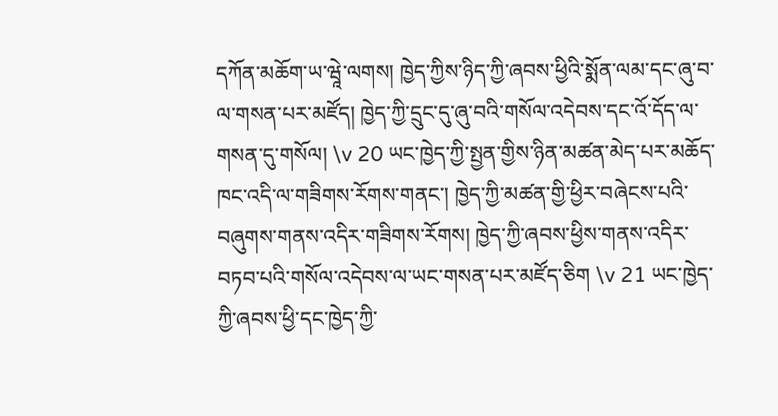དཀོན་མཆོག་ཡ་ཝཱེ་ལགས། ཁྱེད་ཀྱིས་ཉིད་ཀྱི་ཞབས་ཕྱིའི་སྨོན་ལམ་དང་ཞུ་བ་ལ་གསན་པར་མཛོད། ཁྱེད་ཀྱི་དྲུང་དུ་ཞུ་བའི་གསོལ་འདེབས་དང་འོ་དོད་ལ་གསན་དུ་གསོལ། \v 20 ཡང་ཁྱེད་ཀྱི་སྤྱན་གྱིས་ཉིན་མཚན་མེད་པར་མཆོད་ཁང་འདི་ལ་གཟིགས་རོགས་གནང་། ཁྱེད་ཀྱི་མཚན་གྱི་ཕྱིར་བཞེངས་པའི་བཞུགས་གནས་འདིར་གཟིགས་རོགས། ཁྱེད་ཀྱི་ཞབས་ཕྱིས་གནས་འདིར་བཏབ་པའི་གསོལ་འདེབས་ལ་ཡང་གསན་པར་མཛོད་ཅིག \v 21 ཡང་ཁྱེད་ཀྱི་ཞབས་ཕྱི་དང་ཁྱེད་ཀྱི་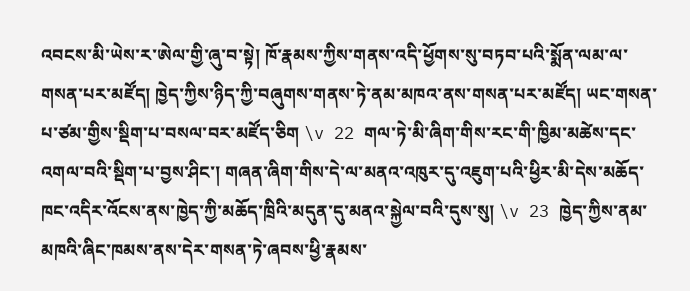འབངས་མི་ཡེས་ར་ཨེལ་གྱི་ཞུ་བ་སྟེ། ཁོ་རྣམས་ཀྱིས་གནས་འདི་ཕྱོགས་སུ་བཏབ་པའི་སྨོན་ལམ་ལ་གསན་པར་མཛོད། ཁྱེད་ཀྱིས་ཉིད་ཀྱི་བཞུགས་གནས་ཏེ་ནམ་མཁའ་ནས་གསན་པར་མཛོད། ཡང་གསན་པ་ཙམ་གྱིས་སྡིག་པ་བསལ་བར་མཛོད་ཅིག \v 22 གལ་ཏེ་མི་ཞིག་གིས་རང་གི་ཁྱིམ་མཚེས་དང་འགལ་བའི་སྡིག་པ་བྱས་ཤིང་། གཞན་ཞིག་གིས་དེ་ལ་མནའ་འཁུར་དུ་འཇུག་པའི་ཕྱིར་མི་དེས་མཆོད་ཁང་འདིར་འོངས་ནས་ཁྱེད་ཀྱི་མཆོད་ཁྲིའི་མདུན་དུ་མནའ་སྐྱེལ་བའི་དུས་སུ། \v 23 ཁྱེད་ཀྱིས་ནམ་མཁའི་ཞིང་ཁམས་ནས་དེར་གསན་ཏེ་ཞབས་ཕྱི་རྣམས་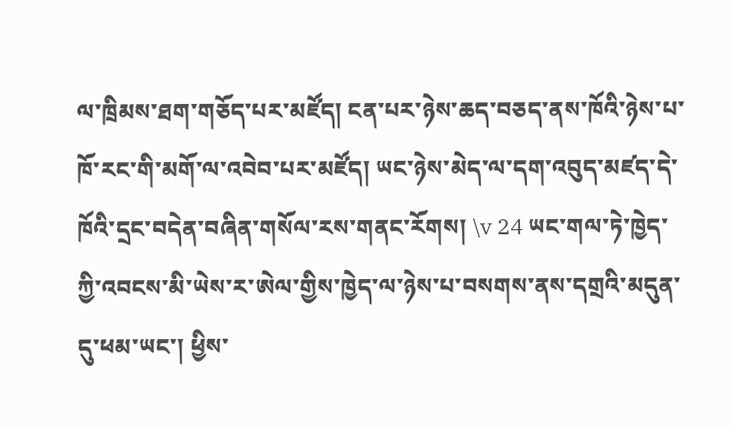ལ་ཁྲིམས་ཐག་གཅོད་པར་མཛོད། ངན་པར་ཉེས་ཆད་བཅད་ནས་ཁོའི་ཉེས་པ་ཁོ་རང་གི་མགོ་ལ་འབེབ་པར་མཛོད། ཡང་ཉེས་མེད་ལ་དག་འབུད་མཛད་དེ་ཁོའི་དྲང་བདེན་བཞིན་གསོལ་རས་གནང་རོགས། \v 24 ཡང་གལ་ཏེ་ཁྱེད་ཀྱི་འབངས་མི་ཡེས་ར་ཨེལ་གྱིས་ཁྱེད་ལ་ཉེས་པ་བསགས་ནས་དགྲའི་མདུན་དུ་ཕམ་ཡང་། ཕྱིས་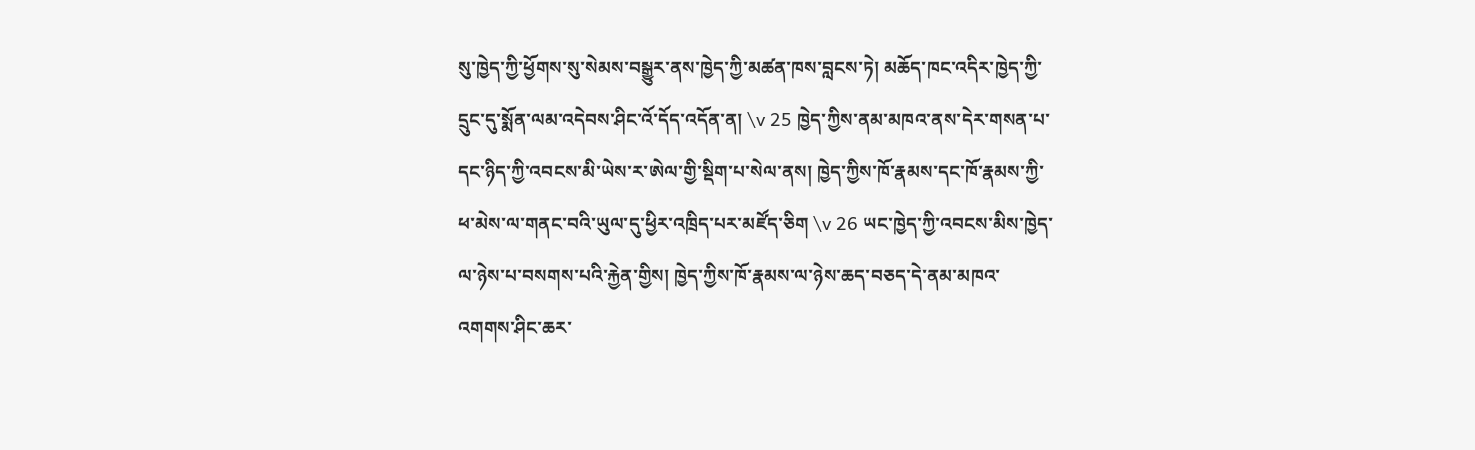སུ་ཁྱེད་ཀྱི་ཕྱོགས་སུ་སེམས་བསྒྱུར་ནས་ཁྱེད་ཀྱི་མཚན་ཁས་བླངས་ཏེ། མཆོད་ཁང་འདིར་ཁྱེད་ཀྱི་དྲུང་དུ་སྨོན་ལམ་འདེབས་ཤིང་འོ་དོད་འདོན་ན། \v 25 ཁྱེད་ཀྱིས་ནམ་མཁའ་ནས་དེར་གསན་པ་དང་ཉིད་ཀྱི་འབངས་མི་ཡེས་ར་ཨེལ་གྱི་སྡིག་པ་སེལ་ནས། ཁྱེད་ཀྱིས་ཁོ་རྣམས་དང་ཁོ་རྣམས་ཀྱི་ཕ་མེས་ལ་གནང་བའི་ཡུལ་དུ་ཕྱིར་འཁྲིད་པར་མཛོད་ཅིག \v 26 ཡང་ཁྱེད་ཀྱི་འབངས་མིས་ཁྱེད་ལ་ཉེས་པ་བསགས་པའི་རྐྱེན་གྱིས། ཁྱེད་ཀྱིས་ཁོ་རྣམས་ལ་ཉེས་ཆད་བཅད་དེ་ནམ་མཁའ་འགགས་ཤིང་ཆར་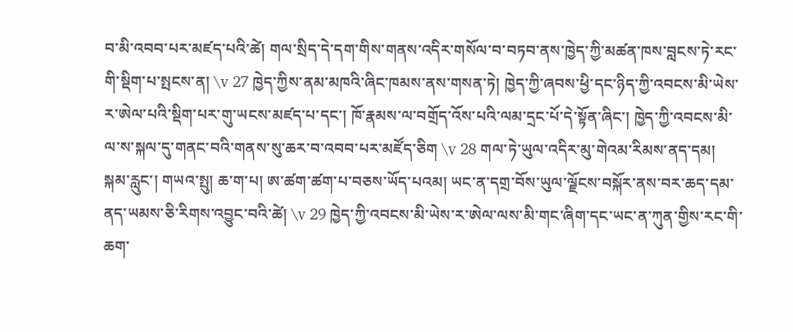བ་མི་འབབ་པར་མཛད་པའི་ཚེ། གལ་སྲིད་དེ་དག་གིས་གནས་འདིར་གསོལ་བ་བཏབ་ནས་ཁྱེད་ཀྱི་མཚན་ཁས་བླངས་ཏེ་རང་གི་སྡིག་པ་སྤངས་ན། \v 27 ཁྱེད་ཀྱིས་ནམ་མཁའི་ཞིང་ཁམས་ནས་གསན་ཏེ། ཁྱེད་ཀྱི་ཞབས་ཕྱི་དང་ཉིད་ཀྱི་འབངས་མི་ཡེས་ར་ཨེལ་པའི་སྡིག་པར་གུ་ཡངས་མཛད་པ་དང་། ཁོ་རྣམས་ལ་བགྲོད་འོས་པའི་ལམ་དྲང་པོ་དེ་སྟོན་ཞིང་། ཁྱེད་ཀྱི་འབངས་མི་ལ་ས་སྐལ་དུ་གནང་བའི་གནས་སུ་ཆར་བ་འབབ་པར་མཛོད་ཅིག \v 28 གལ་ཏེ་ཡུལ་འདིར་མུ་གེའམ་རིམས་ནད་དམ། སྐམ་རླུང་། གཡའ་སྤུ། ཆ་ག་པ། ཨ་ཚག་ཚག་པ་བཅས་ཡོད་པའམ། ཡང་ན་དགྲ་བོས་ཡུལ་ལྗོངས་བསྐོར་ནས་བར་ཆད་དམ་ནད་ཡམས་ཅི་རིགས་འབྱུང་བའི་ཚེ། \v 29 ཁྱེད་ཀྱི་འབངས་མི་ཡེས་ར་ཨེལ་ལས་མི་གང་ཞིག་དང་ཡང་ན་ཀུན་གྱིས་རང་གི་ཆག་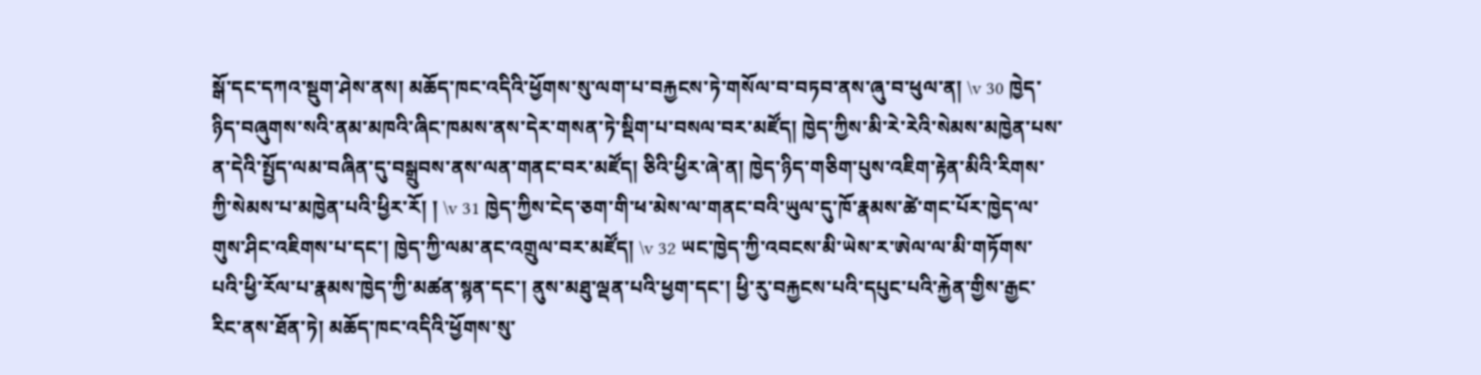སྒོ་དང་དཀའ་སྡུག་ཤེས་ནས། མཆོད་ཁང་འདིའི་ཕྱོགས་སུ་ལག་པ་བརྐྱངས་ཏེ་གསོལ་བ་བཏབ་ནས་ཞུ་བ་ཕུལ་ན། \v 30 ཁྱེད་ཉིད་བཞུགས་སའི་ནམ་མཁའི་ཞིང་ཁམས་ནས་དེར་གསན་ཏེ་སྡིག་པ་བསལ་བར་མཛོད། ཁྱེད་ཀྱིས་མི་རེ་རེའི་སེམས་མཁྱེན་པས་ན་དེའི་སྤྱོད་ལམ་བཞིན་དུ་བསྒྲུབས་ནས་ལན་གནང་བར་མཛོད། ཅིའི་ཕྱིར་ཞེ་ན། ཁྱེད་ཉིད་གཅིག་པུས་འཇིག་རྟེན་མིའི་རིགས་ཀྱི་སེམས་པ་མཁྱེན་པའི་ཕྱིར་རོ། ། \v 31 ཁྱེད་ཀྱིས་ངེད་ཅག་གི་ཕ་མེས་ལ་གནང་བའི་ཡུལ་དུ་ཁོ་རྣམས་ཚེ་གང་པོར་ཁྱེད་ལ་གུས་ཤིང་འཇིགས་པ་དང་། ཁྱེད་ཀྱི་ལམ་ནང་འགྲུལ་བར་མཛོད། \v 32 ཡང་ཁྱེད་ཀྱི་འབངས་མི་ཡེས་ར་ཨེལ་ལ་མི་གཏོགས་པའི་ཕྱི་རོལ་པ་རྣམས་ཁྱེད་ཀྱི་མཚན་སྙན་དང་། ནུས་མཐུ་ལྡན་པའི་ཕྱག་དང་། ཕྱི་རུ་བརྐྱངས་པའི་དཔུང་པའི་རྐྱེན་གྱིས་རྒྱང་རིང་ནས་ཐོན་ཏེ། མཆོད་ཁང་འདིའི་ཕྱོགས་སུ་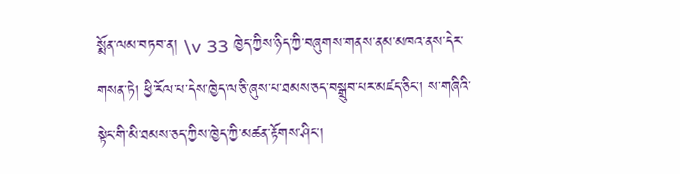སྨོན་ལམ་བཏབ་ན། \v 33 ཁྱེད་ཀྱིས་ཉིད་ཀྱི་བཞུགས་གནས་ནམ་མཁའ་ནས་དེར་གསན་ཏེ། ཕྱི་རོལ་པ་དེས་ཁྱེད་ལ་ཅི་ཞུས་པ་ཐམས་ཅད་བསྒྲུབ་པར་མཛད་ཅིང་། ས་གཞིའི་སྟེང་གི་མི་ཐམས་ཅད་ཀྱིས་ཁྱེད་ཀྱི་མཚན་རྟོགས་ཤིང་།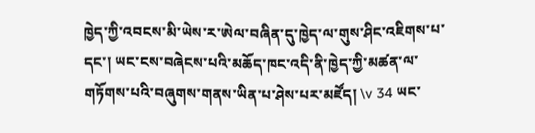ཁྱེད་ཀྱི་འབངས་མི་ཡེས་ར་ཨེལ་བཞིན་དུ་ཁྱེད་ལ་གུས་ཤིང་འཇིགས་པ་དང་། ཡང་ངས་བཞེངས་པའི་མཆོད་ཁང་འདི་ནི་ཁྱེད་ཀྱི་མཚན་ལ་གཏོགས་པའི་བཞུགས་གནས་ཡིན་པ་ཤེས་པར་མཛོད། \v 34 ཡང་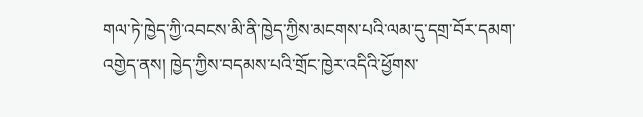གལ་ཏེ་ཁྱེད་ཀྱི་འབངས་མི་ནི་ཁྱེད་ཀྱིས་མངགས་པའི་ལམ་དུ་དགྲ་བོར་དམག་འགྱེད་ནས། ཁྱེད་ཀྱིས་བདམས་པའི་གྲོང་ཁྱེར་འདིའི་ཕྱོགས་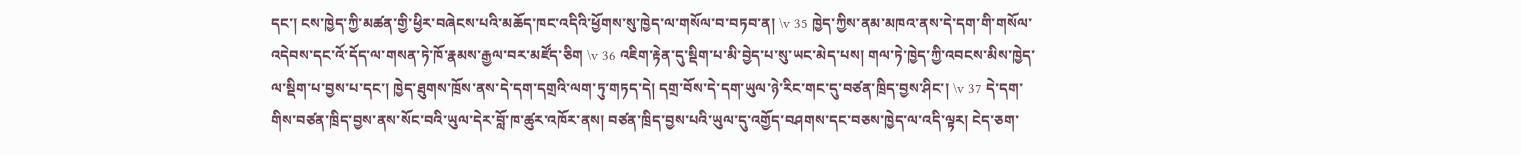དང་། ངས་ཁྱེད་ཀྱི་མཚན་གྱི་ཕྱིར་བཞེངས་པའི་མཆོད་ཁང་འདིའི་ཕྱོགས་སུ་ཁྱེད་ལ་གསོལ་བ་བཏབ་ན། \v 35 ཁྱེད་ཀྱིས་ནམ་མཁའ་ནས་དེ་དག་གི་གསོལ་འདེབས་དང་འོ་དོད་ལ་གསན་ཏེ་ཁོ་རྣམས་རྒྱལ་བར་མཛོད་ཅིག \v 36 འཇིག་རྟེན་དུ་སྡིག་པ་མི་བྱེད་པ་སུ་ཡང་མེད་པས། གལ་ཏེ་ཁྱེད་ཀྱི་འབངས་མིས་ཁྱེད་ལ་སྡིག་པ་བྱས་པ་དང་། ཁྱེད་ཐུགས་ཁྲོས་ནས་དེ་དག་དགྲའི་ལག་ཏུ་གཏད་དེ། དགྲ་བོས་དེ་དག་ཡུལ་ཉེ་རིང་གང་དུ་བཙན་ཁྲིད་བྱས་ཤིང་། \v 37 དེ་དག་གིས་བཙན་ཁྲིད་བྱས་ནས་སོང་བའི་ཡུལ་དེར་བློ་ཁ་ཚུར་འཁོར་ནས། བཙན་ཁྲིད་བྱས་པའི་ཡུལ་དུ་འགྱོད་བཤགས་དང་བཅས་ཁྱེད་ལ་འདི་ལྟར། ངེད་ཅག་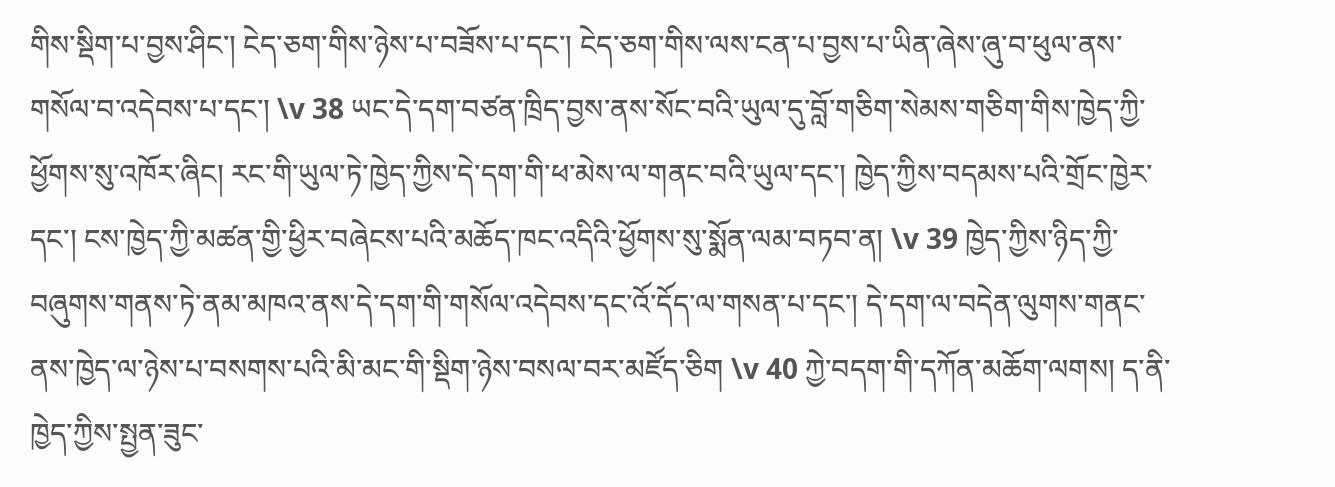གིས་སྡིག་པ་བྱས་ཤིང་། ངེད་ཅག་གིས་ཉེས་པ་བཟོས་པ་དང་། ངེད་ཅག་གིས་ལས་ངན་པ་བྱས་པ་ཡིན་ཞེས་ཞུ་བ་ཕུལ་ནས་གསོལ་བ་འདེབས་པ་དང་། \v 38 ཡང་དེ་དག་བཙན་ཁྲིད་བྱས་ནས་སོང་བའི་ཡུལ་དུ་བློ་གཅིག་སེམས་གཅིག་གིས་ཁྱེད་ཀྱི་ཕྱོགས་སུ་འཁོར་ཞིང། རང་གི་ཡུལ་ཏེ་ཁྱེད་ཀྱིས་དེ་དག་གི་ཕ་མེས་ལ་གནང་བའི་ཡུལ་དང་། ཁྱེད་ཀྱིས་བདམས་པའི་གྲོང་ཁྱེར་དང་། ངས་ཁྱེད་ཀྱི་མཚན་གྱི་ཕྱིར་བཞེངས་པའི་མཆོད་ཁང་འདིའི་ཕྱོགས་སུ་སྨོན་ལམ་བཏབ་ན། \v 39 ཁྱེད་ཀྱིས་ཉིད་ཀྱི་བཞུགས་གནས་ཏེ་ནམ་མཁའ་ནས་དེ་དག་གི་གསོལ་འདེབས་དང་འོ་དོད་ལ་གསན་པ་དང་། དེ་དག་ལ་བདེན་ལུགས་གནང་ནས་ཁྱེད་ལ་ཉེས་པ་བསགས་པའི་མི་མང་གི་སྡིག་ཉེས་བསལ་བར་མཛོད་ཅིག \v 40 ཀྱེ་བདག་གི་དཀོན་མཆོག་ལགས། ད་ནི་ཁྱེད་ཀྱིས་སྤྱན་ཟུང་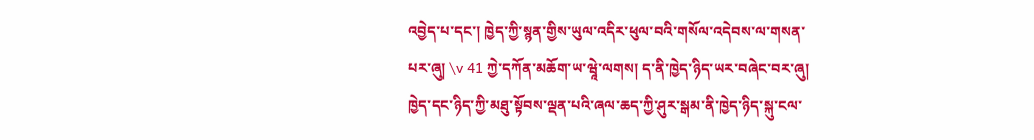འབྱེད་པ་དང་། ཁྱེད་ཀྱི་སྙན་གྱིས་ཡུལ་འདིར་ཕུལ་བའི་གསོལ་འདེབས་ལ་གསན་པར་ཞུ། \v 41 ཀྱེ་དཀོན་མཆོག་ཡ་ཝཱེ་ལགས། ད་ནི་ཁྱེད་ཉིད་ཡར་བཞེང་བར་ཞུ། ཁྱེད་དང་ཉིད་ཀྱི་མཐུ་སྟོབས་ལྡན་པའི་ཞལ་ཆད་ཀྱི་ཤུར་སྒམ་ནི་ཁྱེད་ཉིད་སྐུ་ངལ་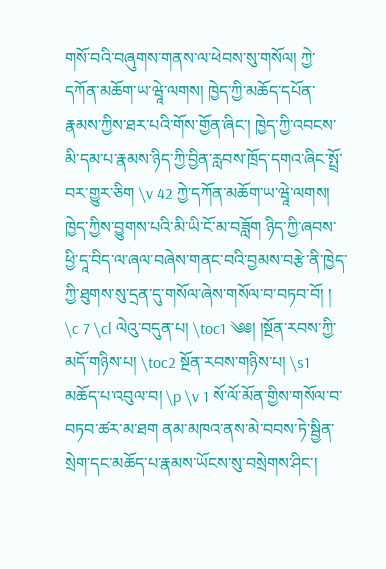གསོ་བའི་བཞུགས་གནས་ལ་ཕེབས་སུ་གསོལ། ཀྱེ་དཀོན་མཆོག་ཡ་ཝཱེ་ལགས། ཁྱེད་ཀྱི་མཆོད་དཔོན་རྣམས་ཀྱིས་ཐར་པའི་གོས་གྱོན་ཞིང་། ཁྱེད་ཀྱི་འབངས་མི་དམ་པ་རྣམས་ཉིད་ཀྱི་བྱིན་རླབས་ཁྲོད་དགའ་ཞིང་སྤྲོ་བར་གྱུར་ཅིག \v 42 ཀྱེ་དཀོན་མཆོག་ཡ་ཝཱེ་ལགས། ཁྱེད་ཀྱིས་བྱུགས་པའི་མི་ཡི་ངོ་མ་བཟློག ཉིད་ཀྱི་ཞབས་ཕྱི་དཱ་བིད་ལ་ཞལ་བཞེས་གནང་བའི་བྱམས་བརྩེ་ནི་ཁྱེད་ཀྱི་ཐུགས་སུ་དྲན་དུ་གསོལ་ཞེས་གསོལ་བ་བཏབ་བོ། ། \c 7 \cl ལེའུ་བདུན་པ། \toc1 ༄༅། །སྔོན་རབས་ཀྱི་མདོ་གཉིས་པ། \toc2 སྔོན་རབས་གཉིས་པ། \s1 མཆོད་པ་འབུལ་བ། \p \v 1 སོ་ལོ་མོན་གྱིས་གསོལ་བ་བཏབ་ཚར་མ་ཐག ནམ་མཁའ་ནས་མེ་བབས་ཏེ་སྦྱིན་སྲེག་དང་མཆོད་པ་རྣམས་ཡོངས་སུ་བསྲེགས་ཤིང་།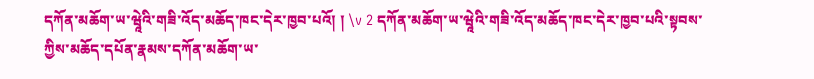དཀོན་མཆོག་ཡ་ཝཱེའི་གཟི་འོད་མཆོད་ཁང་དེར་ཁྱབ་པའོ། ། \v 2 དཀོན་མཆོག་ཡ་ཝཱེའི་གཟི་འོད་མཆོད་ཁང་དེར་ཁྱབ་པའི་སྟབས་ཀྱིས་མཆོད་དཔོན་རྣམས་དཀོན་མཆོག་ཡ་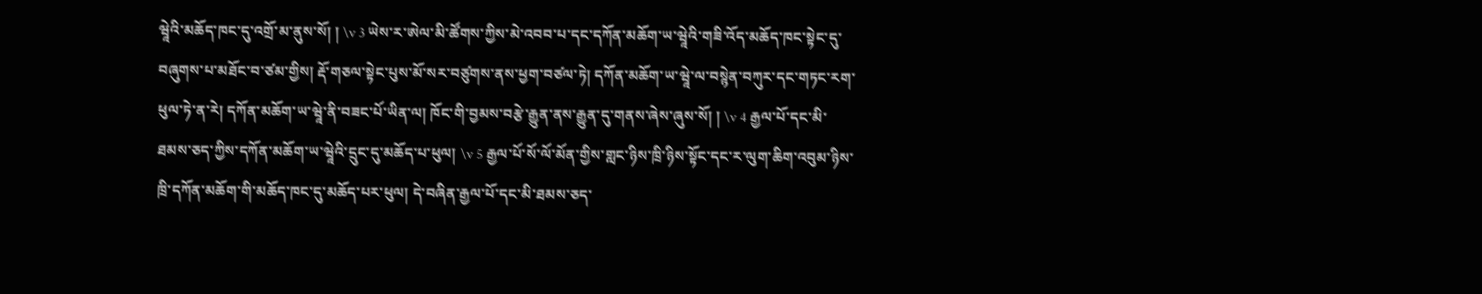ཝཱེའི་མཆོད་ཁང་དུ་འགྲོ་མ་ནུས་སོ། ། \v 3 ཡེས་ར་ཨེལ་མི་ཚོགས་ཀྱིས་མེ་འབབ་པ་དང་དཀོན་མཆོག་ཡ་ཝཱེའི་གཟི་འོད་མཆོད་ཁང་སྟེང་དུ་བཞུགས་པ་མཐོང་བ་ཙམ་གྱིས། རྡོ་གཅལ་སྟེང་པུས་མོ་སར་བཙུགས་ནས་ཕྱག་བཙལ་ཏེ། དཀོན་མཆོག་ཡ་ཝཱེ་ལ་བསྙེན་བཀུར་དང་གཏང་རག་ཕུལ་ཏེ་ན་རེ། དཀོན་མཆོག་ཡ་ཝཱེ་ནི་བཟང་པོ་ཡིན་ལ། ཁོང་གི་བྱམས་བརྩེ་རྒྱུན་ནས་རྒྱུན་དུ་གནས་ཞེས་ཞུས་སོ། ། \v 4 རྒྱལ་པོ་དང་མི་ཐམས་ཅད་ཀྱིས་དཀོན་མཆོག་ཡ་ཝཱེའི་དྲུང་དུ་མཆོད་པ་ཕུལ། \v 5 རྒྱལ་པོ་སོ་ལོ་མོན་གྱིས་གླང་ཉིས་ཁྲི་ཉིས་སྟོང་དང་ར་ལུག་ཆིག་འབུམ་ཉིས་ཁྲི་དཀོན་མཆོག་གི་མཆོད་ཁང་དུ་མཆོད་པར་ཕུལ། དེ་བཞིན་རྒྱལ་པོ་དང་མི་ཐམས་ཅད་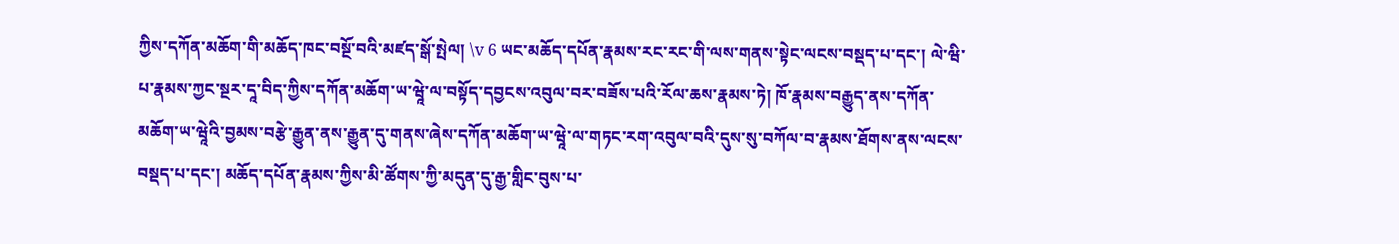ཀྱིས་དཀོན་མཆོག་གི་མཆོད་ཁང་བསྔོ་བའི་མཛད་སྒོ་སྤེལ། \v 6 ཡང་མཆོད་དཔོན་རྣམས་རང་རང་གི་ལས་གནས་སྟེང་ལངས་བསྡད་པ་དང་། ལེ་ཝི་པ་རྣམས་ཀྱང་སྔར་དཱ་བིད་ཀྱིས་དཀོན་མཆོག་ཡ་ཝཱེ་ལ་བསྟོད་དབྱངས་འབུལ་བར་བཟོས་པའི་རོལ་ཆས་རྣམས་ཏེ། ཁོ་རྣམས་བརྒྱུད་ནས་དཀོན་མཆོག་ཡ་ཝཱེའི་བྱམས་བརྩེ་རྒྱུན་ནས་རྒྱུན་དུ་གནས་ཞེས་དཀོན་མཆོག་ཡ་ཝཱེ་ལ་གཏང་རག་འབུལ་བའི་དུས་སུ་བཀོལ་བ་རྣམས་ཐོགས་ནས་ལངས་བསྡད་པ་དང་། མཆོད་དཔོན་རྣམས་ཀྱིས་མི་ཚོགས་ཀྱི་མདུན་དུ་རྒྱ་གླིང་བུས་པ་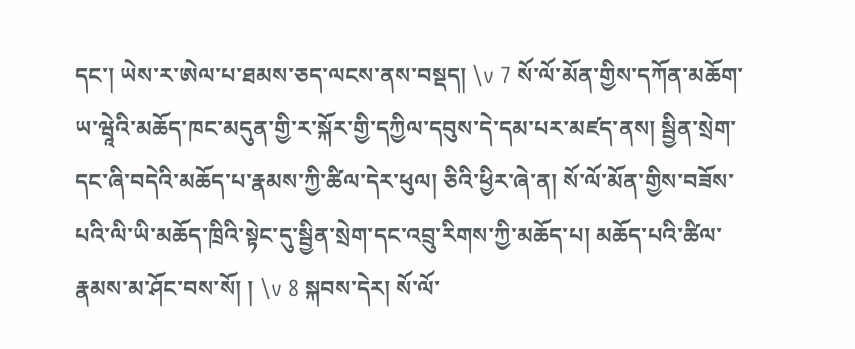དང་། ཡེས་ར་ཨེལ་པ་ཐམས་ཅད་ལངས་ནས་བསྡད། \v 7 སོ་ལོ་མོན་གྱིས་དཀོན་མཆོག་ཡ་ཝཱེའི་མཆོད་ཁང་མདུན་གྱི་ར་སྐོར་གྱི་དཀྱིལ་དབུས་དེ་དམ་པར་མཛད་ནས། སྦྱིན་སྲེག་དང་ཞི་བདེའི་མཆོད་པ་རྣམས་ཀྱི་ཚིལ་དེར་ཕུལ། ཅིའི་ཕྱིར་ཞེ་ན། སོ་ལོ་མོན་གྱིས་བཟོས་པའི་ལི་ཡི་མཆོད་ཁྲིའི་སྟེང་དུ་སྦྱིན་སྲེག་དང་འབྲུ་རིགས་ཀྱི་མཆོད་པ། མཆོད་པའི་ཚིལ་རྣམས་མ་ཤོང་བས་སོ། ། \v 8 སྐབས་དེར། སོ་ལོ་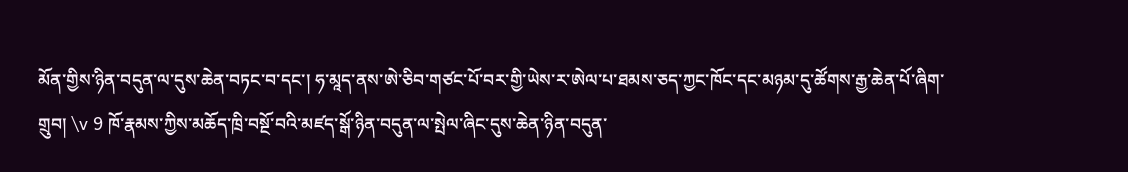མོན་གྱིས་ཉིན་བདུན་ལ་དུས་ཆེན་བཏང་བ་དང་། ཧ་མཱད་ནས་ཨེ་ཅིབ་གཙང་པོ་བར་གྱི་ཡེས་ར་ཨེལ་པ་ཐམས་ཅད་ཀྱང་ཁོང་དང་མཉམ་དུ་ཚོགས་རྒྱ་ཆེན་པོ་ཞིག་གྲུབ། \v 9 ཁོ་རྣམས་ཀྱིས་མཆོད་ཁྲི་བསྔོ་བའི་མཛད་སྒོ་ཉིན་བདུན་ལ་སྤེལ་ཞིང་དུས་ཆེན་ཉིན་བདུན་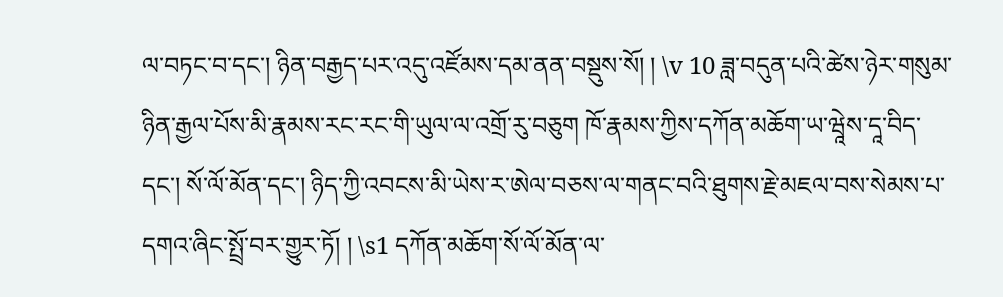ལ་བཏང་བ་དང་། ཉིན་བརྒྱད་པར་འདུ་འཛོམས་དམ་ནན་བསྡུས་སོ། ། \v 10 ཟླ་བདུན་པའི་ཚེས་ཉེར་གསུམ་ཉིན་རྒྱལ་པོས་མི་རྣམས་རང་རང་གི་ཡུལ་ལ་འགྲོ་རུ་བཅུག ཁོ་རྣམས་ཀྱིས་དཀོན་མཆོག་ཡ་ཝཱེས་དཱ་བིད་དང་། སོ་ལོ་མོན་དང་། ཉིད་ཀྱི་འབངས་མི་ཡེས་ར་ཨེལ་བཅས་ལ་གནང་བའི་ཐུགས་རྗེ་མཇལ་བས་སེམས་པ་དགའ་ཞིང་སྤྲོ་བར་གྱུར་ཏོ། ། \s1 དཀོན་མཆོག་སོ་ལོ་མོན་ལ་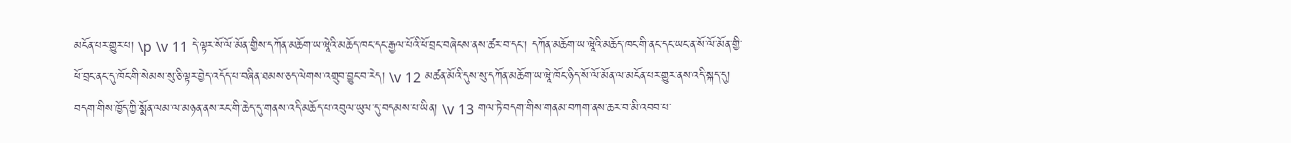མངོན་པར་གྱུར་པ། \p \v 11 དེ་ལྟར་སོ་ལོ་མོན་གྱིས་དཀོན་མཆོག་ཡ་ཝཱེའི་མཆོད་ཁང་དང་རྒྱལ་པོའི་ཕོ་བྲང་བཞེངས་ནས་ཚར་བ་དང་། དཀོན་མཆོག་ཡ་ཝཱེའི་མཆོད་ཁང་གི་ནང་དང་ཡང་ན་སོ་ལོ་མོན་གྱི་ཕོ་བྲང་ནང་དུ་ཁོང་གི་སེམས་སུ་ཅི་ལྟར་བྱེད་འདོད་པ་བཞིན་ཐམས་ཅད་ལེགས་འགྲུབ་བྱུང་བ་རེད། \v 12 མཚན་མོའི་དུས་སུ་དཀོན་མཆོག་ཡ་ཝཱེ་ཁོང་ཉིད་སོ་ལོ་མོན་ལ་མངོན་པར་གྱུར་ནས་འདི་སྐད་དུ། བདག་གིས་ཁྱོད་ཀྱི་སྨོན་ལམ་ལ་མཉན་ནས་རང་གི་ཆེད་དུ་གནས་འདི་མཆོད་པ་འབུལ་ཡུལ་དུ་བདམས་པ་ཡིན། \v 13 གལ་ཏེ་བདག་གིས་གནམ་བཀག་ནས་ཆར་བ་མི་འབབ་པ་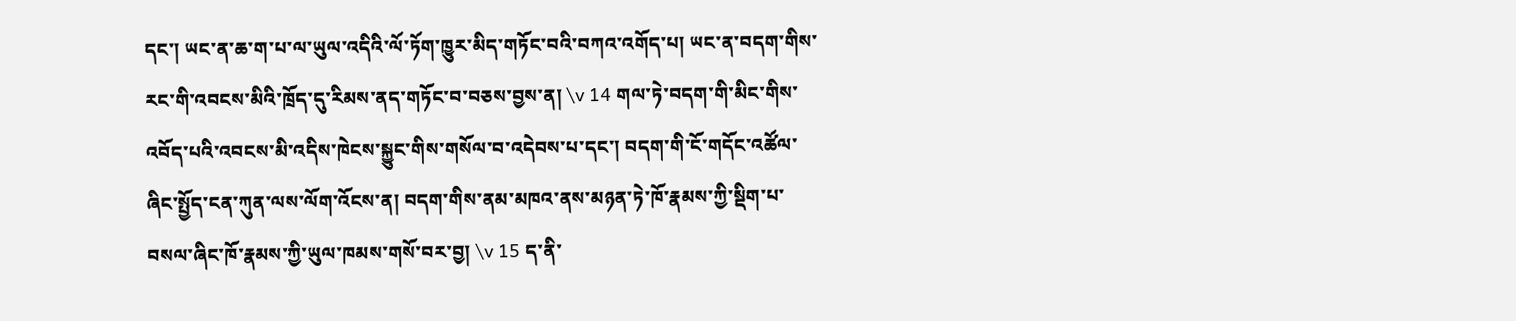དང་། ཡང་ན་ཆ་ག་པ་ལ་ཡུལ་འདིའི་ལོ་ཏོག་ཁྱུར་མིད་གཏོང་བའི་བཀའ་འགོད་པ། ཡང་ན་བདག་གིས་རང་གི་འབངས་མིའི་ཁྲོད་དུ་རིམས་ནད་གཏོང་བ་བཅས་བྱས་ན། \v 14 གལ་ཏེ་བདག་གི་མིང་གིས་འབོད་པའི་འབངས་མི་འདིས་ཁེངས་སྐྱུང་གིས་གསོལ་བ་འདེབས་པ་དང་། བདག་གི་ངོ་གདོང་འཚོལ་ཞིང་སྤྱོད་ངན་ཀུན་ལས་ལོག་འོངས་ན། བདག་གིས་ནམ་མཁའ་ནས་མཉན་ཏེ་ཁོ་རྣམས་ཀྱི་སྡིག་པ་བསལ་ཞིང་ཁོ་རྣམས་ཀྱི་ཡུལ་ཁམས་གསོ་བར་བྱ། \v 15 ད་ནི་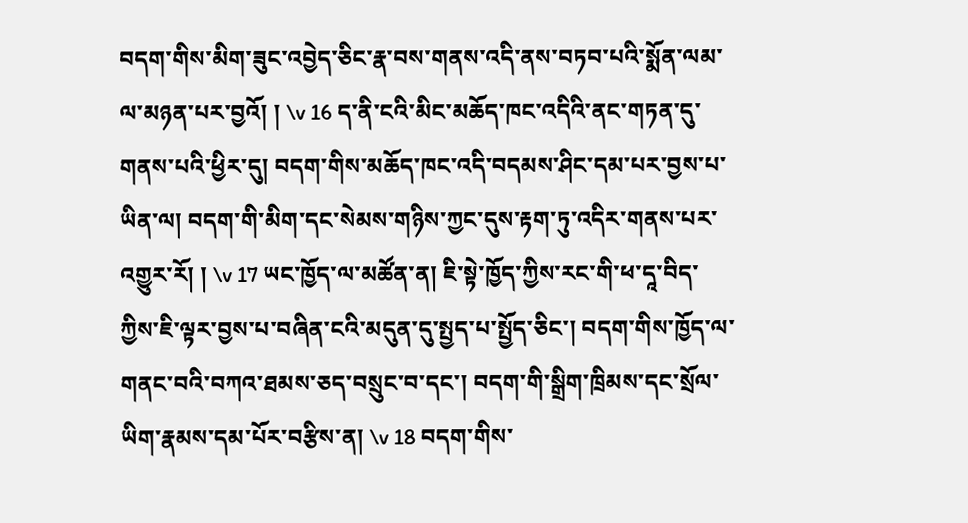བདག་གིས་མིག་ཟུང་འབྱེད་ཅིང་རྣ་བས་གནས་འདི་ནས་བཏབ་པའི་སྨོན་ལམ་ལ་མཉན་པར་བྱའོ། ། \v 16 ད་ནི་ངའི་མིང་མཆོད་ཁང་འདིའི་ནང་གཏན་དུ་གནས་པའི་ཕྱིར་དུ། བདག་གིས་མཆོད་ཁང་འདི་བདམས་ཤིང་དམ་པར་བྱས་པ་ཡིན་ལ། བདག་གི་མིག་དང་སེམས་གཉིས་ཀྱང་དུས་རྟག་ཏུ་འདིར་གནས་པར་འགྱུར་རོ། ། \v 17 ཡང་ཁྱོད་ལ་མཚོན་ན། ཇི་སྟེ་ཁྱོད་ཀྱིས་རང་གི་ཕ་དཱ་བིད་ཀྱིས་ཇི་ལྟར་བྱས་པ་བཞིན་ངའི་མདུན་དུ་སྤྱད་པ་སྤྱོད་ཅིང་། བདག་གིས་ཁྱོད་ལ་གནང་བའི་བཀའ་ཐམས་ཅད་བསྲུང་བ་དང་། བདག་གི་སྒྲིག་ཁྲིམས་དང་སྲོལ་ཡིག་རྣམས་དམ་པོར་བརྩིས་ན། \v 18 བདག་གིས་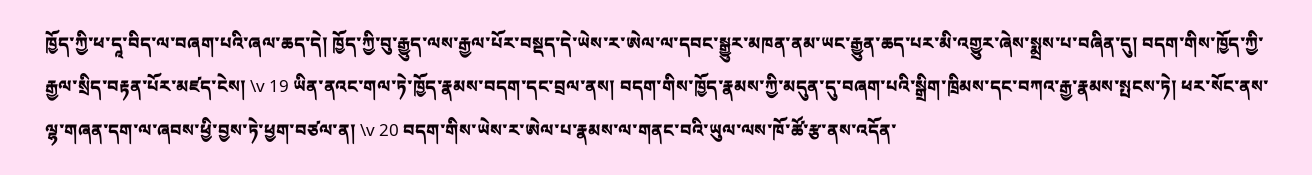ཁྱོད་ཀྱི་ཕ་དཱ་བིད་ལ་བཞག་པའི་ཞལ་ཆད་དེ། ཁྱོད་ཀྱི་བུ་རྒྱུད་ལས་རྒྱལ་པོར་བསྡད་དེ་ཡེས་ར་ཨེལ་ལ་དབང་སྒྱུར་མཁན་ནམ་ཡང་རྒྱུན་ཆད་པར་མི་འགྱུར་ཞེས་སྨྲས་པ་བཞིན་དུ། བདག་གིས་ཁྱོད་ཀྱི་རྒྱལ་སྲིད་བརྟན་པོར་མཛད་ངེས། \v 19 ཡིན་ནའང་གལ་ཏེ་ཁྱོད་རྣམས་བདག་དང་བྲལ་ནས། བདག་གིས་ཁྱོད་རྣམས་ཀྱི་མདུན་དུ་བཞག་པའི་སྒྲིག་ཁྲིམས་དང་བཀའ་རྒྱ་རྣམས་སྤངས་ཏེ། ཕར་སོང་ནས་ལྷ་གཞན་དག་ལ་ཞབས་ཕྱི་བྱས་ཏེ་ཕྱག་བཙལ་ན། \v 20 བདག་གིས་ཡེས་ར་ཨེལ་པ་རྣམས་ལ་གནང་བའི་ཡུལ་ལས་ཁོ་ཚོ་རྩ་ནས་འདོན་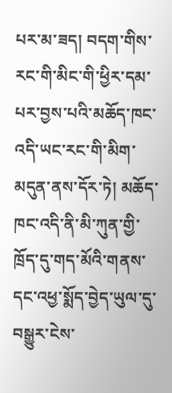པར་མ་ཟད། བདག་གིས་རང་གི་མིང་གི་ཕྱིར་དམ་པར་བྱས་པའི་མཆོད་ཁང་འདི་ཡང་རང་གི་མིག་མདུན་ནས་དོར་ཏེ། མཆོད་ཁང་འདི་ནི་མི་ཀུན་གྱི་ཁྲོད་དུ་གད་མོའི་གནས་དང་འཕྱ་སྨོད་བྱེད་ཡུལ་དུ་བསྒྱུར་ངེས་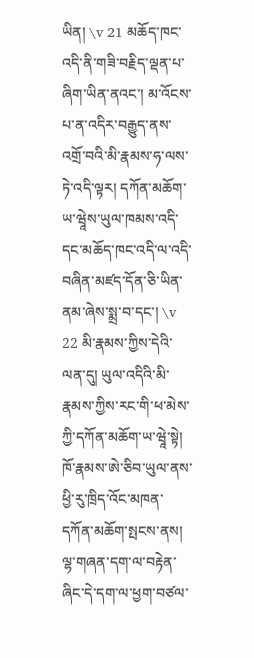ཡིན། \v 21 མཆོད་ཁང་འདི་ནི་གཟི་བརྗིད་ལྡན་པ་ཞིག་ཡིན་ནའང་། མ་འོངས་པ་ན་འདིར་བརྒྱུད་ནས་འགྲོ་བའི་མི་རྣམས་ཧ་ལས་ཏེ་འདི་ལྟར། དཀོན་མཆོག་ཡ་ཝཱེས་ཡུལ་ཁམས་འདི་དང་མཆོད་ཁང་འདི་ལ་འདི་བཞིན་མཛད་དོན་ཅི་ཡིན་ནམ་ཞེས་སྨྲ་བ་དང་། \v 22 མི་རྣམས་ཀྱིས་དེའི་ལན་དུ། ཡུལ་འདིའི་མི་རྣམས་ཀྱིས་རང་གི་ཕ་མེས་ཀྱི་དཀོན་མཆོག་ཡ་ཝཱེ་སྟེ། ཁོ་རྣམས་ཨེ་ཅིབ་ཡུལ་ནས་ཕྱི་རུ་ཁྲིད་འོང་མཁན་དཀོན་མཆོག་སྤངས་ནས། ལྷ་གཞན་དག་ལ་བརྟེན་ཞིང་དེ་དག་ལ་ཕྱག་བཙལ་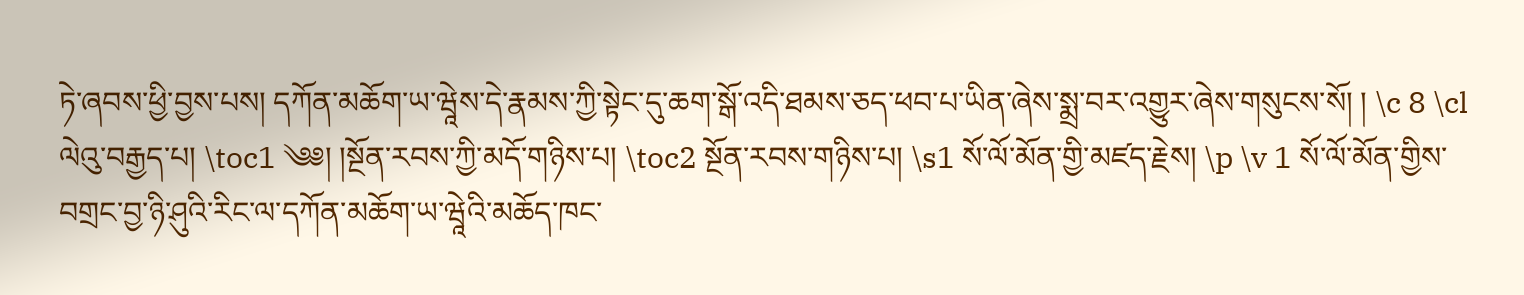ཏེ་ཞབས་ཕྱི་བྱས་པས། དཀོན་མཆོག་ཡ་ཝཱེས་དེ་རྣམས་ཀྱི་སྟེང་དུ་ཆག་སྒོ་འདི་ཐམས་ཅད་ཕབ་པ་ཡིན་ཞེས་སྨྲ་བར་འགྱུར་ཞེས་གསུངས་སོ། ། \c 8 \cl ལེའུ་བརྒྱད་པ། \toc1 ༄༅། །སྔོན་རབས་ཀྱི་མདོ་གཉིས་པ། \toc2 སྔོན་རབས་གཉིས་པ། \s1 སོ་ལོ་མོན་གྱི་མཛད་རྗེས། \p \v 1 སོ་ལོ་མོན་གྱིས་བགྲང་བྱ་ཉི་ཤུའི་རིང་ལ་དཀོན་མཆོག་ཡ་ཝཱེའི་མཆོད་ཁང་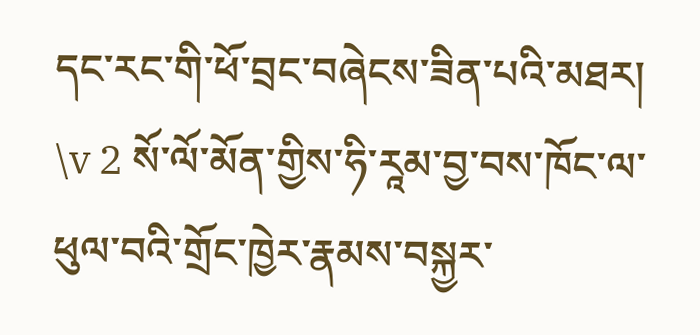དང་རང་གི་ཕོ་བྲང་བཞེངས་ཟིན་པའི་མཐར། \v 2 སོ་ལོ་མོན་གྱིས་ཧི་རཱམ་བྱ་བས་ཁོང་ལ་ཕུལ་བའི་གྲོང་ཁྱེར་རྣམས་བསྐྱར་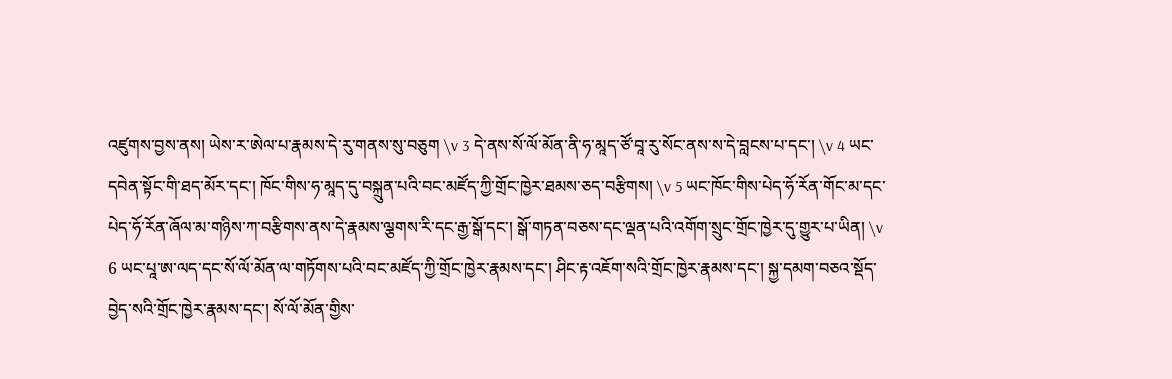འཛུགས་བྱས་ནས། ཡེས་ར་ཨེལ་པ་རྣམས་དེ་རུ་གནས་སུ་བཅུག \v 3 དེ་ནས་སོ་ལོ་མོན་ནི་ཧ་མཱད་ཙོ་བཱ་རུ་སོང་ནས་ས་དེ་བླངས་པ་དང་། \v 4 ཡང་དབེན་སྟོང་གི་ཐད་མོར་དང་། ཁོང་གིས་ཧ་མཱད་དུ་བསྐྲུན་པའི་བང་མཛོད་ཀྱི་གྲོང་ཁྱེར་ཐམས་ཅད་བརྩིགས། \v 5 ཡང་ཁོང་གིས་པེད་ཧོ་རོན་གོང་མ་དང་པེད་ཧོ་རོན་ཞོལ་མ་གཉིས་ཀ་བརྩིགས་ནས་དེ་རྣམས་ལྕགས་རི་དང་རྒྱ་སྒོ་དང་། སྒོ་གཏན་བཅས་དང་ལྡན་པའི་འགོག་སྲུང་གྲོང་ཁྱེར་དུ་གྱུར་པ་ཡིན། \v 6 ཡང་པཱ་ཨ་ལད་དང་སོ་ལོ་མོན་ལ་གཏོགས་པའི་བང་མཛོད་ཀྱི་གྲོང་ཁྱེར་རྣམས་དང་། ཤིང་རྟ་འཇོག་སའི་གྲོང་ཁྱེར་རྣམས་དང་། སྐྱ་དམག་བཅའ་སྡོད་བྱེད་སའི་གྲོང་ཁྱེར་རྣམས་དང་། སོ་ལོ་མོན་གྱིས་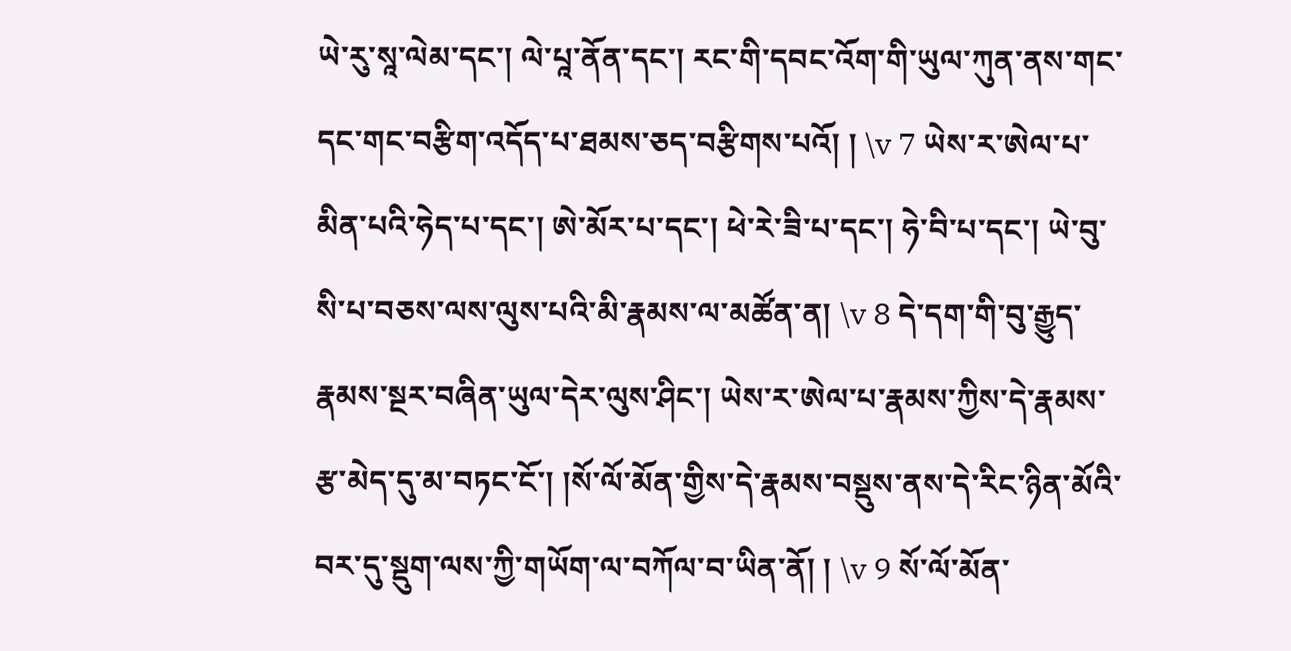ཡེ་རུ་སཱ་ལེམ་དང་། ལེ་པཱ་ནོན་དང་། རང་གི་དབང་འོག་གི་ཡུལ་ཀུན་ནས་གང་དང་གང་བརྩིག་འདོད་པ་ཐམས་ཅད་བརྩིགས་པའོ། ། \v 7 ཡེས་ར་ཨེལ་པ་མིན་པའི་ཧེད་པ་དང་། ཨེ་མོར་པ་དང་། ཕེ་རེ་ཟི་པ་དང་། ཧེ་བི་པ་དང་། ཡེ་བུ་སི་པ་བཅས་ལས་ལུས་པའི་མི་རྣམས་ལ་མཚོན་ན། \v 8 དེ་དག་གི་བུ་རྒྱུད་རྣམས་སྔར་བཞིན་ཡུལ་དེར་ལུས་ཤིང་། ཡེས་ར་ཨེལ་པ་རྣམས་ཀྱིས་དེ་རྣམས་རྩ་མེད་དུ་མ་བཏང་ངོ་། །སོ་ལོ་མོན་གྱིས་དེ་རྣམས་བསྡུས་ནས་དེ་རིང་ཉིན་མོའི་བར་དུ་སྡུག་ལས་ཀྱི་གཡོག་ལ་བཀོལ་བ་ཡིན་ནོ། ། \v 9 སོ་ལོ་མོན་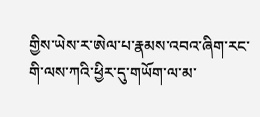གྱིས་ཡེས་ར་ཨེལ་པ་རྣམས་འབའ་ཞིག་རང་གི་ལས་ཀའི་ཕྱིར་དུ་གཡོག་ལ་མ་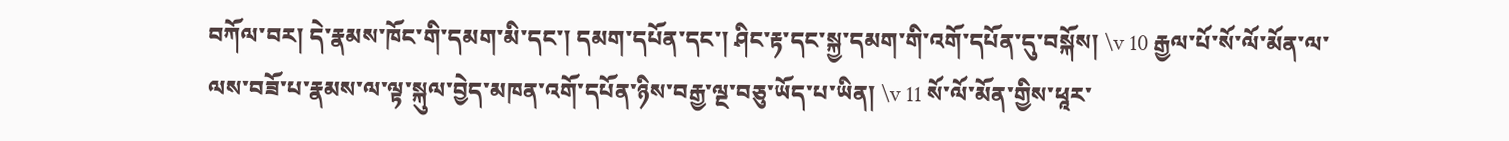བཀོལ་བར། དེ་རྣམས་ཁོང་གི་དམག་མི་དང་། དམག་དཔོན་དང་། ཤིང་རྟ་དང་སྐྱ་དམག་གི་འགོ་དཔོན་དུ་བསྐོས། \v 10 རྒྱལ་པོ་སོ་ལོ་མོན་ལ་ལས་བཟོ་པ་རྣམས་ལ་ལྟ་སྐུལ་བྱེད་མཁན་འགོ་དཔོན་ཉིས་བརྒྱ་ལྔ་བཅུ་ཡོད་པ་ཡིན། \v 11 སོ་ལོ་མོན་གྱིས་ཕཱར་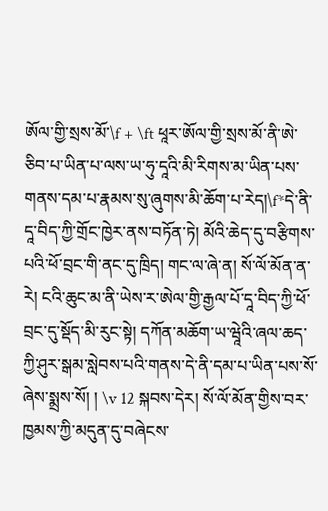ཨོལ་གྱི་སྲས་མོ་\f + \ft ཕཱར་ཨོལ་གྱི་སྲས་མོ་ནི་ཨེ་ཅིབ་པ་ཡིན་པ་ལས་ཡ་ཧུ་དཱའི་མི་རིགས་མ་ཡིན་པས་གནས་དམ་པ་རྣམས་སུ་ཞུགས་མི་ཆོག་པ་རེད།\f*དེ་ནི་དཱ་བིད་ཀྱི་གྲོང་ཁྱེར་ནས་བཏོན་ཏེ། མོའི་ཆེད་དུ་བརྩིགས་པའི་ཕོ་བྲང་གི་ནང་དུ་ཁྲིད། གང་ལ་ཞེ་ན། སོ་ལོ་མོན་ན་རེ། ངའི་ཆུང་མ་ནི་ཡེས་ར་ཨེལ་གྱི་རྒྱལ་པོ་དཱ་བིད་ཀྱི་ཕོ་བྲང་དུ་སྡོད་མི་རུང་སྟེ། དཀོན་མཆོག་ཡ་ཝཱེའི་ཞལ་ཆད་ཀྱི་ཤུར་སྒམ་སླེབས་པའི་གནས་དེ་ནི་དམ་པ་ཡིན་པས་སོ་ཞེས་སྨྲས་སོ། ། \v 12 སྐབས་དེར། སོ་ལོ་མོན་གྱིས་བར་ཁྱམས་ཀྱི་མདུན་དུ་བཞེངས་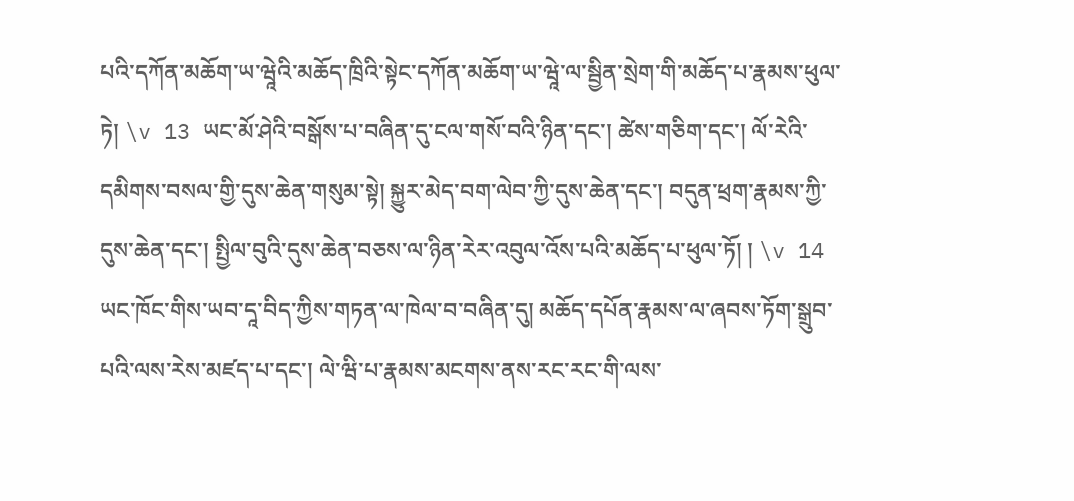པའི་དཀོན་མཆོག་ཡ་ཝཱེའི་མཆོད་ཁྲིའི་སྟེང་དཀོན་མཆོག་ཡ་ཝཱེ་ལ་སྦྱིན་སྲེག་གི་མཆོད་པ་རྣམས་ཕུལ་ཏེ། \v 13 ཡང་མོ་ཤེའི་བསྒོས་པ་བཞིན་དུ་ངལ་གསོ་བའི་ཉིན་དང་། ཚེས་གཅིག་དང་། ལོ་རེའི་དམིགས་བསལ་གྱི་དུས་ཆེན་གསུམ་སྟེ། སྐྱུར་མེད་བག་ལེབ་ཀྱི་དུས་ཆེན་དང་། བདུན་ཕྲག་རྣམས་ཀྱི་དུས་ཆེན་དང་། སྤྱིལ་བུའི་དུས་ཆེན་བཅས་ལ་ཉིན་རེར་འབུལ་འོས་པའི་མཆོད་པ་ཕུལ་ཏོ། ། \v 14 ཡང་ཁོང་གིས་ཡབ་དཱ་བིད་ཀྱིས་གཏན་ལ་ཁེལ་བ་བཞིན་དུ། མཆོད་དཔོན་རྣམས་ལ་ཞབས་ཏོག་སྒྲུབ་པའི་ལས་རེས་མཛད་པ་དང་། ལེ་ཝི་པ་རྣམས་མངགས་ནས་རང་རང་གི་ལས་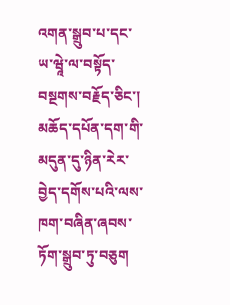འགན་སྒྲུབ་པ་དང་ཡ་ཝཱེ་ལ་བསྟོད་བསྔགས་བརྗོད་ཅིང་། མཆོད་དཔོན་དག་གི་མདུན་དུ་ཉིན་རེར་བྱེད་དགོས་པའི་ལས་ཁག་བཞིན་ཞབས་ཏོག་སྒྲུབ་ཏུ་བཅུག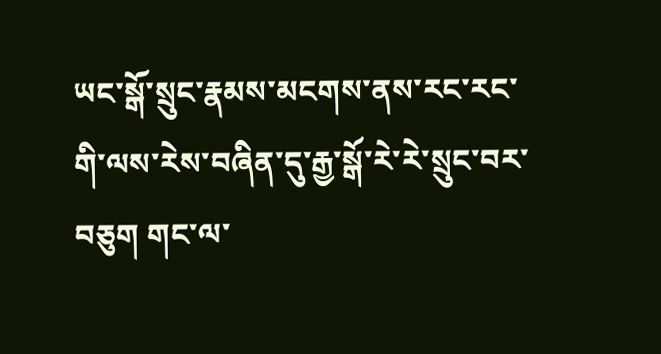ཡང་སྒོ་སྲུང་རྣམས་མངགས་ནས་རང་རང་གི་ལས་རེས་བཞིན་དུ་རྒྱ་སྒོ་རེ་རེ་སྲུང་བར་བཅུག གང་ལ་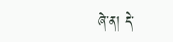ཞེ་ན། དེ་